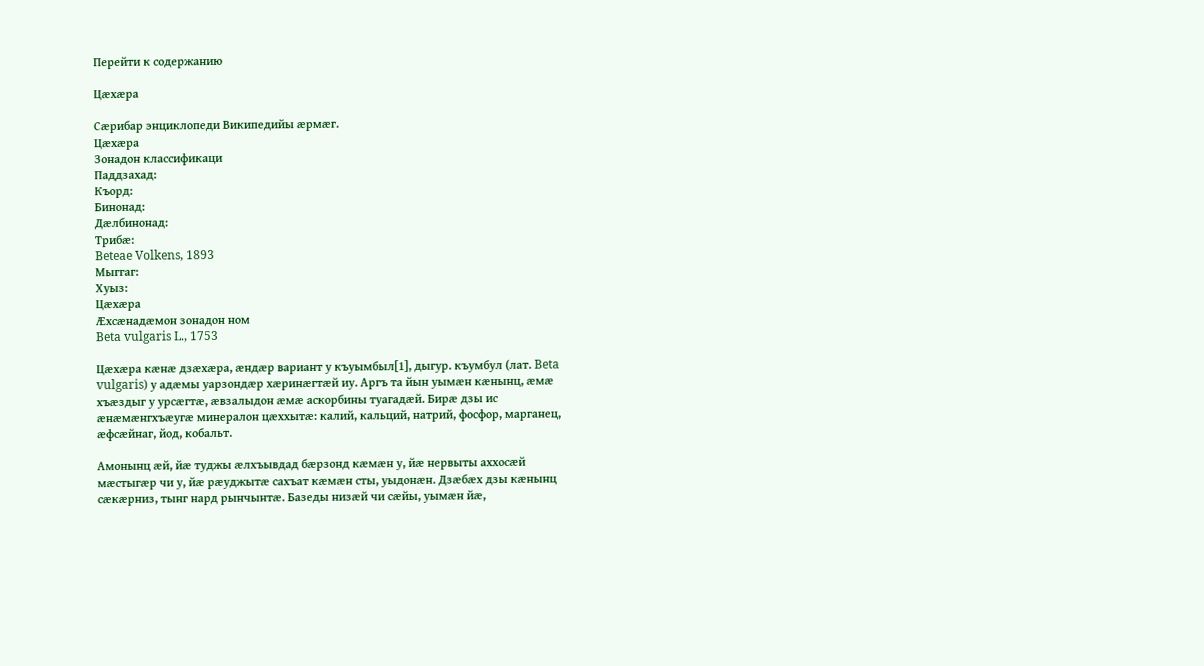Перейти к содержанию

Цæхæра

Сæрибар энциклопеди Википедийы æрмæг.
Цæхæра
Зонадон классификаци
Паддзахад:
Къорд:
Бинонад:
Дæлбинонад:
Трибæ:
Beteae Volkens, 1893
Мыггаг:
Хуыз:
Цæхæра
Æхсæнадæмон зонадон ном
Beta vulgaris L., 1753

Цæхæра кæнæ дзæхæра, æндæр вариант у къуымбыл[1], дыгур. къумбул (лат. Beta vulgaris) у адæмы уарзондæр хæринæгтæй иу. Аргъ та йын уымæн кæнынц, æмæ хъæздыг у урсæгтæ, æвзалыдон æмæ аскорбины туагадæй. Бирæ дзы ис æнæмæнгхъæугæ минералон цæххытæ: калий, кальций, натрий, фосфор, марганец, æфсæйнаг, йод, кобальт.

Амонынц æй, йæ туджы æлхъывдад бæрзонд кæмæн у, йæ нервыты аххосæй мæстыгæр чи у, йæ рæуджытæ сахъат кæмæн сты, уыдонæн. Дзæбæх дзы кæнынц сæкæрниз, тынг нард рынчынтæ. Базеды низæй чи сæйы, уымæн йæ,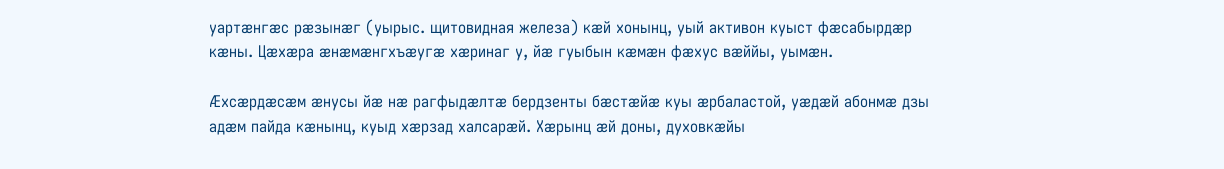уартæнгæс рæзынæг (уырыс. щитовидная железа) кæй хонынц, уый активон куыст фæсабырдæр кæны. Цæхæра æнæмæнгхъæугæ хæринаг у, йæ гуыбын кæмæн фæхус вæййы, уымæн.

Æхсæрдæсæм æнусы йæ нæ рагфыдæлтæ бердзенты бæстæйæ куы æрбаластой, уæдæй абонмæ дзы адæм пайда кæнынц, куыд хæрзад халсарæй. Хæрынц æй доны, духовкæйы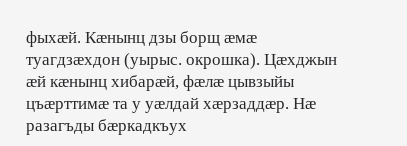фыхæй. Кæнынц дзы борщ æмæ туагдзæхдон (уырыс. окрошка). Цæхджын æй кæнынц хибарæй, фæлæ цывзыйы цъæрттимæ та у уæлдай хæрзаддæр. Нæ разагъды бæркадкъух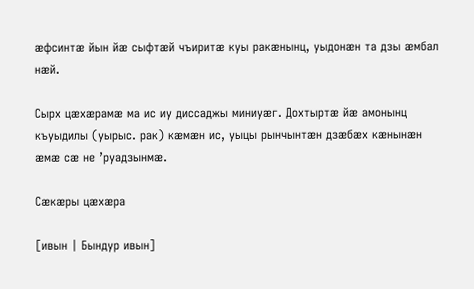æфсинтæ йын йæ сыфтæй чъиритæ куы ракæнынц, уыдонæн та дзы æмбал нæй.

Сырх цæхæрамæ ма ис иу диссаджы миниуæг. Дохтыртæ йæ амонынц къуыдилы (уырыс. рак) кæмæн ис, уыцы рынчынтæн дзæбæх кæнынæн æмæ сæ не ’руадзынмæ.

Сæкæры цæхæра

[ивын | Бындур ивын]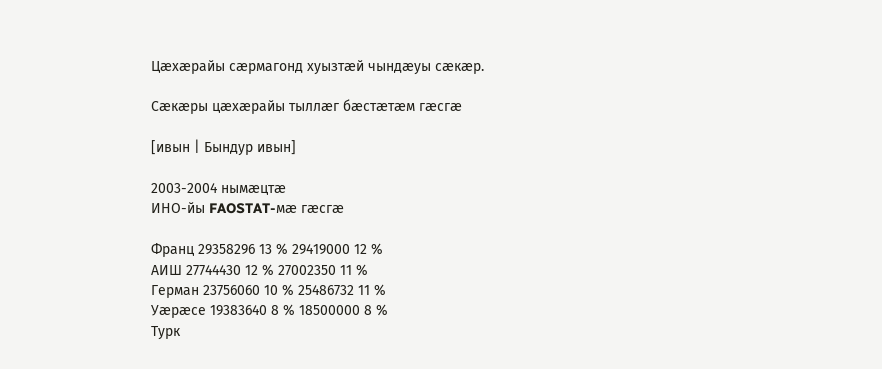Цæхæрайы сæрмагонд хуызтæй чындæуы сæкæр.

Сæкæры цæхæрайы тыллæг бæстæтæм гæсгæ

[ивын | Бындур ивын]

2003-2004 нымæцтæ
ИНО-йы FAOSTAT-мæ гæсгæ

Франц 29358296 13 % 29419000 12 %
АИШ 27744430 12 % 27002350 11 %
Герман 23756060 10 % 25486732 11 %
Уæрæсе 19383640 8 % 18500000 8 %
Турк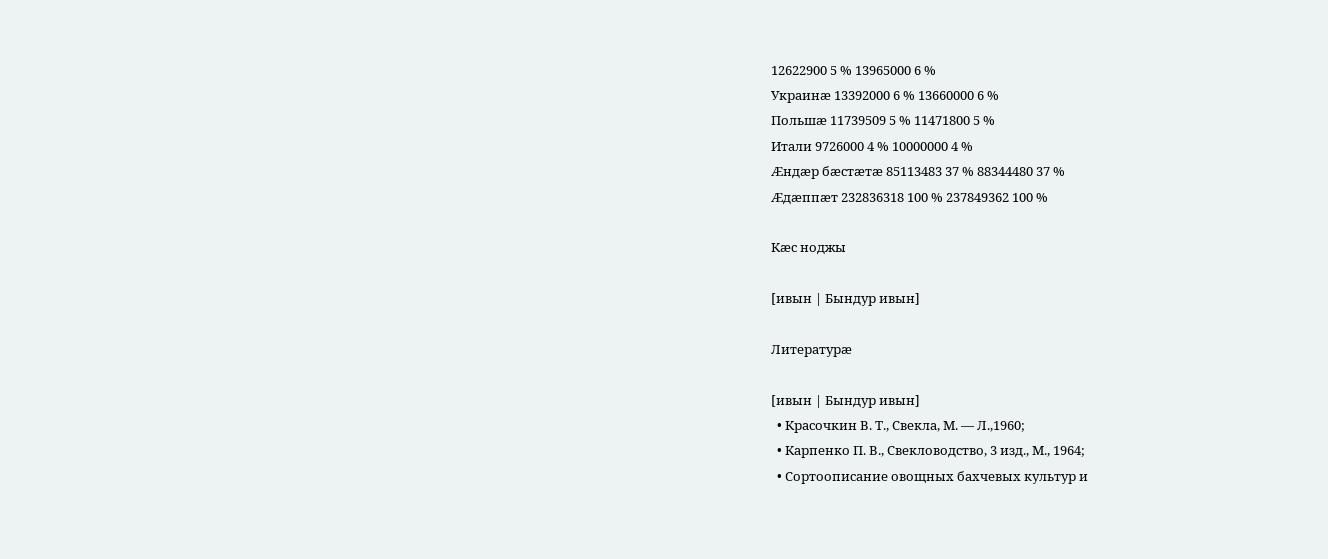12622900 5 % 13965000 6 %
Украинæ 13392000 6 % 13660000 6 %
Польшæ 11739509 5 % 11471800 5 %
Итали 9726000 4 % 10000000 4 %
Æндæр бæстæтæ 85113483 37 % 88344480 37 %
Æдæппæт 232836318 100 % 237849362 100 %

Кæс ноджы

[ивын | Бындур ивын]

Литературæ

[ивын | Бындур ивын]
  • Красочкин В. Т., Свекла, М. — Л.,1960;
  • Карпенко П. В., Свекловодство, 3 изд., М., 1964;
  • Сортоописание овощных бахчевых культур и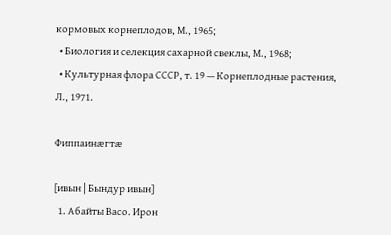кормовых корнеплодов, М., 1965;
  • Биология и селекция сахарной свеклы, М., 1968;
  • Культурная флора СССР, т. 19 — Корнеплодные растения, Л., 1971.

Фиппаинæгтæ

[ивын | Бындур ивын]
  1. Абайты Васо. Ирон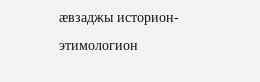æвзаджы историон-этимологион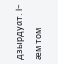дзырдуат. I-æм том